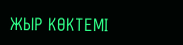ЖЫР КӨКТЕМІ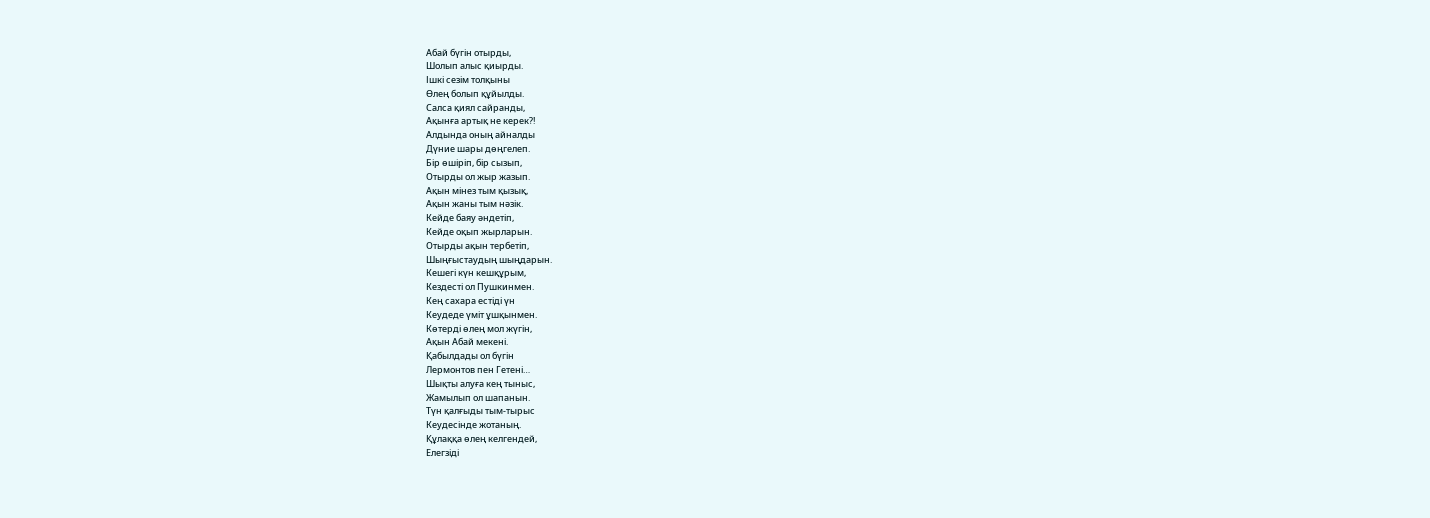Абай бүгін отырды,
Шолып алыс қиырды.
Ішкі сезім толқыны
Өлең болып құйылды.
Салса қиял сайранды,
Ақынға артық не керек?!
Алдында оның айналды
Дүние шары дөңгелеп.
Бір өшіріп, бір сызып,
Отырды ол жыр жазып.
Ақын мінез тым қызық,
Ақын жаны тым нәзік.
Кейде баяу әндетіп,
Кейде оқып жырларын.
Отырды ақын тербетіп,
Шыңғыстаудың шыңдарын.
Кешегі күн кешқұрым,
Кездесті ол Пушкинмен.
Кең сахара естіді үн
Кеудеде үміт ұшқынмен.
Көтерді өлең мол жүгін,
Ақын Абай мекені.
Қабылдады ол бүгін
Лермонтов пен Гетені…
Шықты алуға кең тыныс,
Жамылып ол шапанын.
Түн қалғыды тым-тырыс
Кеудесінде жотаның.
Құлаққа өлең келгендей,
Елегзіді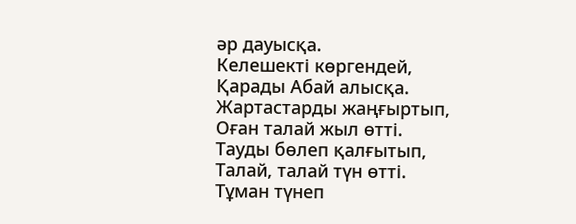әр дауысқа.
Келешекті көргендей,
Қарады Абай алысқа.
Жартастарды жаңғыртып,
Оған талай жыл өтті.
Тауды бөлеп қалғытып,
Талай, талай түн өтті.
Тұман түнеп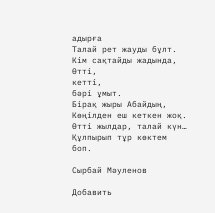адырға
Талай рет жауды бұлт.
Кім сақтайды жадында,
Өтті,
кетті,
бәрі ұмыт.
Бірақ жыры Абайдың,
Көңілден еш кеткен жоқ.
Өтті жылдар, талай күн…
Құлпырып тұр көктем боп.

Сырбай Мәуленов

Добавить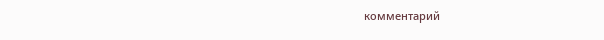комментарий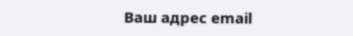Ваш адрес email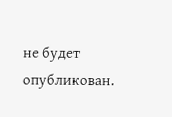не будет опубликован.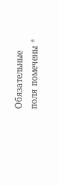Обязательные поля помечены *